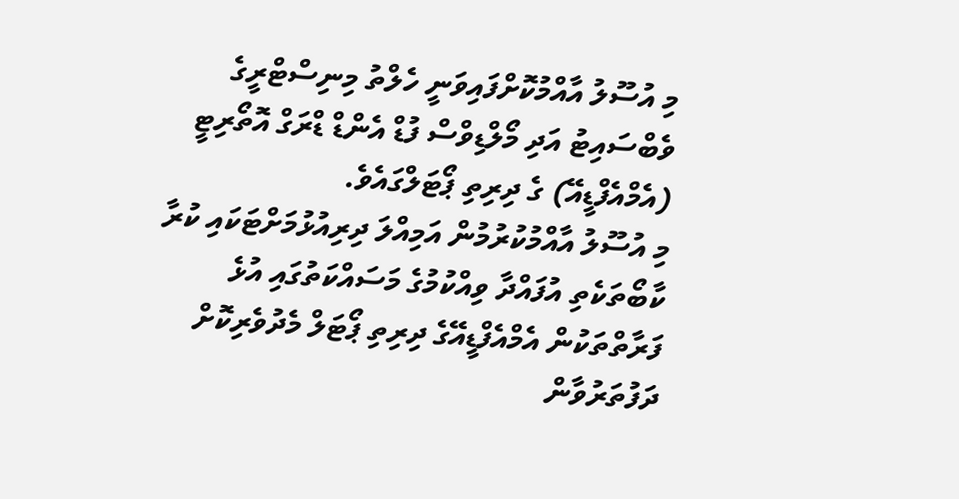މި އުސޫލު އާއްމުކޮށްފައިވަނީ ހެލްތު މިނިސްޓްރީގެ ވެބްސައިޓު އަދި މޯލްޑިވްސް ފުޑް އެންޑް ޑްރަގް އޮތޯރިޓީ (އެމްއެފްޑީއޭ) ގެ ދިރިތި ޕޯޓަލްގައެވެ.
މި އުސޫލު އާއްމުކުރުމުން އަމިއްލަ ދިރިއުޅުމަށްޓަކައި ކުރާ ކާބޯތަކެތި އުފައްދާ ވިއްކުމުގެ މަސައްކަތުގައި އުޅެ ފަރާތްތަކުން އެމްއެފްޑީއޭގެ ދިރިތި ޕޯޓަލް މެދުވެރިކޮށް ދަފުތަރުވާން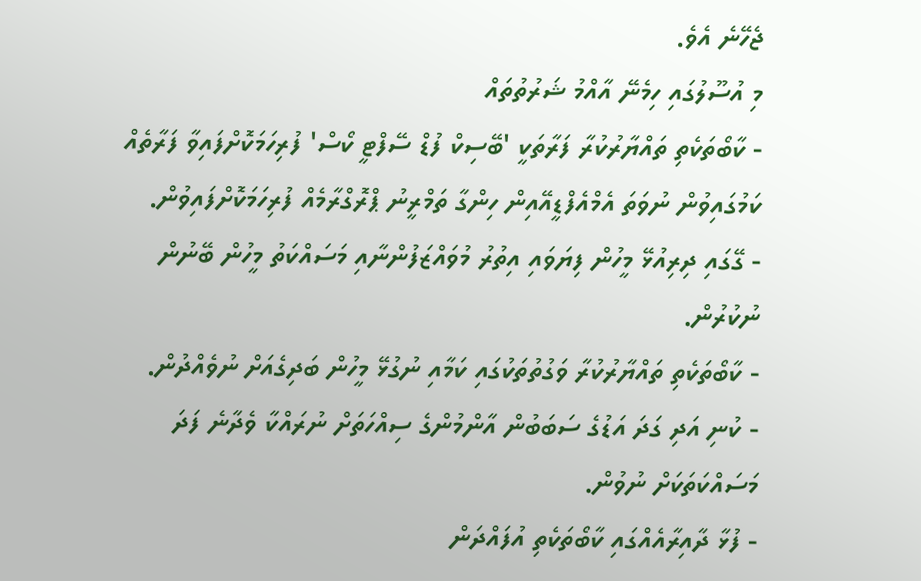ޖެހޭނެ އެވެ.
މި އުސޫލުގައި ހިމެނޭ އާއްމު ޝަރުތުތައް
- ކާބޯތަކެތި ތައްޔާރުކުރާ ފަރާތަކީ 'ބޭސިކް ފުޑް ސޭފްޓީ ކޯސް' ފުރިހަމަކޮށްފައިވާ ފަރާތެއް ކަމުގައިވުން ނުވަތަ އެމްއެފްޑީއޭއިން ހިންގާ ތަމްރީނު ޕްރޮގްރާމެއް ފުރިހަމަކޮށްފައިވުން.
- ގޭގައި ދިރިއުޅޭ މީހުން ފިޔަވައި އިތުރު މުވައްޒަފުންނާއި މަސައްކަތު މީހުން ބޭނުން ނުކުރުން.
- ކާބޯތަކެތި ތައްޔާރުކުރާ ވަގުތުތަކުގައި ކަމާއި ނުގުޅޭ މީހުން ބަދިގެއަށް ނުވެއްދުން.
- ކުނި އަދި ގަދަ އަޑުގެ ސަބަބުން އާންމުންގެ ސިއްހަތަށް ނުރައްކާ ވެދާނެ ފަދަ މަސައްކަތަކަށް ނުވުން.
- ފުޅާ ދާއިރާއެއްގައި ކާބޯތަކެތި އުފައްދަން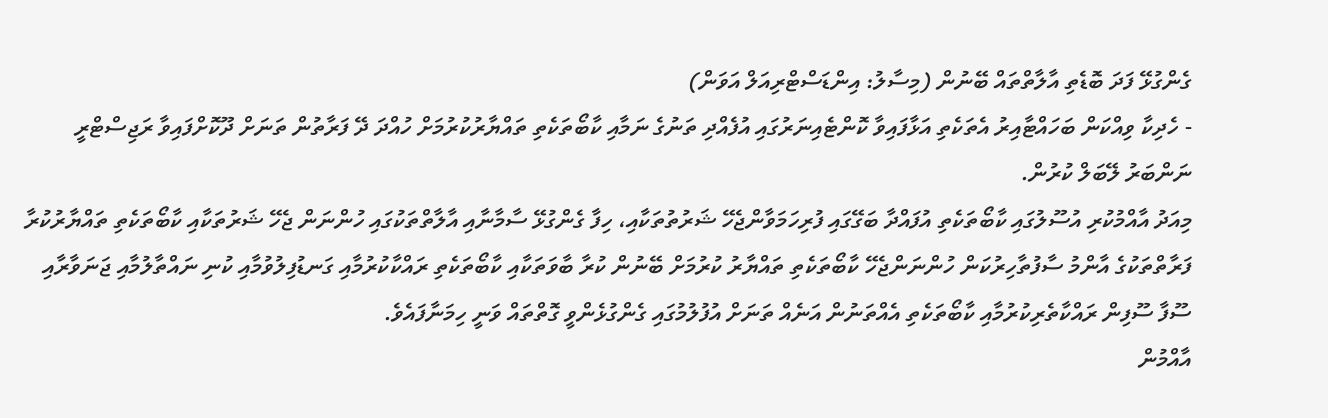ގެންގުޅޭ ފަދަ ބޮޑެތި އާލާތްތައް ބޭނުން (މިސާލު: އިންޑަސްޓްރިއަލް އަވަން)
- ހެދިކާ ވިއްކަން ބަހައްޓާއިރު އެތަކެތި އަޅާފައިވާ ކޮންޓެއިނަރުގައި އުފެއްދި ތަނުގެ ނަމާއި ކާބޯތަކެތި ތައްޔާރުކުރުމަށް ހުއްދަ ދޭ ފަރާތުން ތަނަށް ދޫކޮށްފައިވާ ރަޖިސްޓްރީ ނަންބަރު ލޭބަލް ކުރުން.
މިއަދު އާއްމުކުރި އުސޫލުގައި ކާބޯތަކެތި އުފައްދާ ބަގޭގައި ފުރިހަމަވާންޖެހޭ ޝަރުތުތަކާއި، ހިފާ ގެންގުޅޭ ސާމާނާއި އާލާތްތަކުގައި ހުންނަން ޖެހޭ ޝަރުތަކާއި ކާބޯތަކެތި ތައްޔާރުކުރާ ފަރާތްތަކުގެ އާންމު ސާފުތާހިރުކަން ހުންނަންޖެހޭ ކާބޯތަކެތި ތައްޔާރު ކުރުމަށް ބޭނުން ކުރާ ބާވަތަކާއި ކާބޯތަކެތި ރައްކާކުރުމާއި ގަނޑުފިލުވުމާއި ކުނި ނައްތާލުމާއި ޖަނަވާރާއި ސޫފާ ސޫފިން ރައްކާތެރިކުރުމާއި ކާބޯތަކެތި އެއްތަނުން އަނެއް ތަނަށް އުފުލުމުގައި ގެންގުޅެންވީ ގޮތްތައް ވަނީ ހިމަނާފައެވެ.
އާއްމުން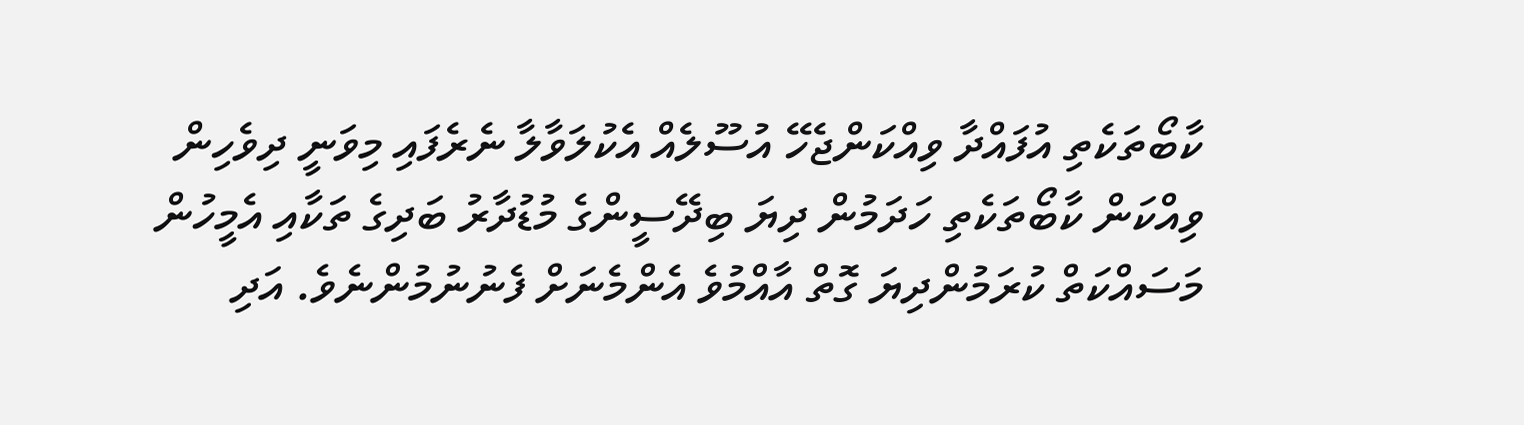ކާބޯތަކެތި އުފައްދާ ވިއްކަންޖެހޭ އުސޫލެއް އެކުލަވާލާ ނެރެފައި މިވަނީ ދިވެހިން ވިއްކަން ކާބޯތަކެތި ހަދަމުން ދިޔަ ބިދޭސީންގެ މުޑުދާރު ބަދިގެ ތަކާއި އެމީހުން މަސައްކަތް ކުރަމުންދިޔަ ގޮތް އާއްމުވެ އެންމެނަށް ފެނުނުމުންނެވެ. އަދި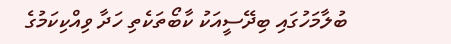ބުލާމަހުގައި ބިދޭސީއަކު ކާބޯތަކެތި ހަދާ ވިއްކިކަމުގެ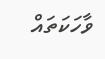ވާހަކަތައް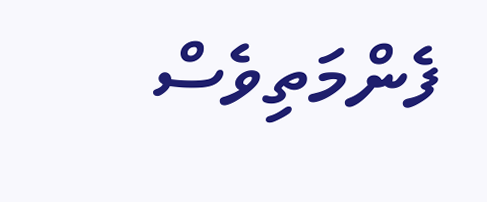ފެންމަތިވެސް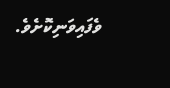ވެފައިވަނިކޮށެވެ.